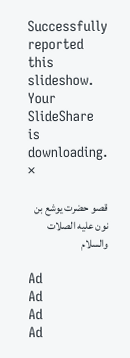Successfully reported this slideshow.
Your SlideShare is downloading. ×

قصو حضرت يوشع بن نون عليه الصلات والسلام

Ad
Ad
Ad
Ad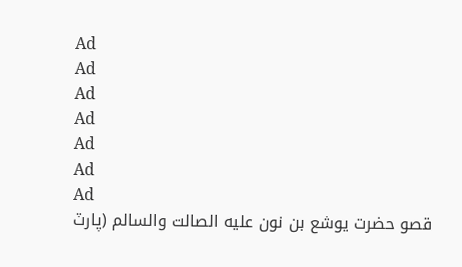Ad
Ad
Ad
Ad
Ad
Ad
Ad
قصو حضرت يوشع بن نون عليه الصالت والسالم (پارٽ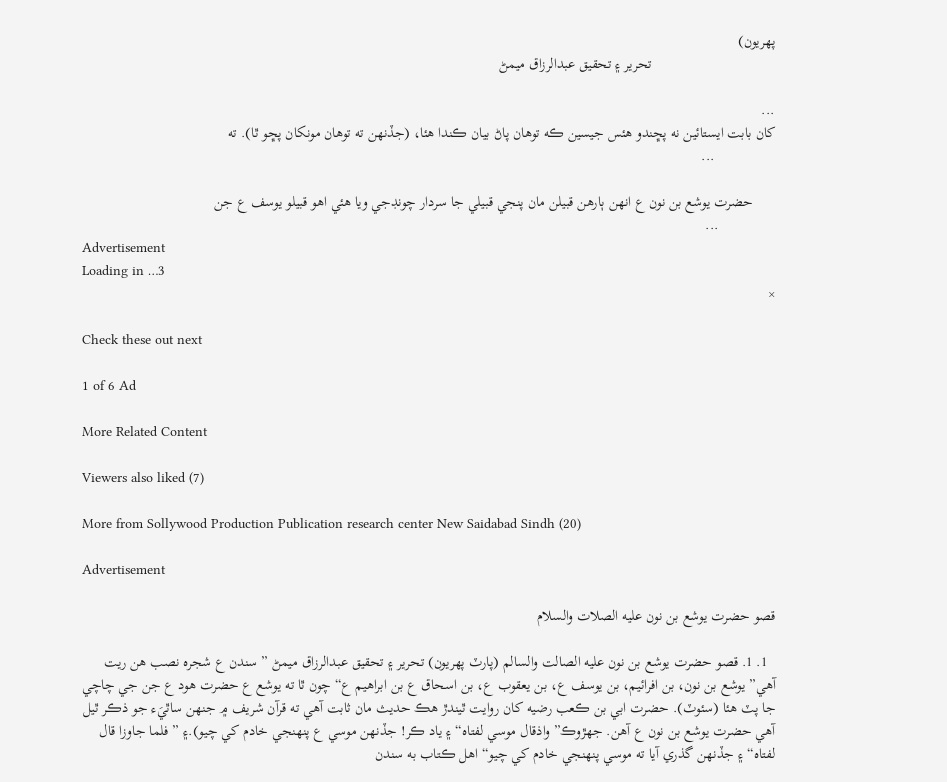پهريون)
                                 تحرير ۽ تحقيق عبدالرزاق ميمڻ

...
کان بابت ايستائين نه پڇندو هئس جيسين ڪه توهان پاڻ بيان ڪندا هئا، (جڏنهن ته توهان مونکان پڇو ٿا). ته
                ...

      حضرت يوشع بن نون ع انهن ٻارهن قبيلن مان پنجي قبيلي جا سردار چونڊجي ويا هئي اهو قبيلو يوسف ع جن
               ...
Advertisement
Loading in …3
×

Check these out next

1 of 6 Ad

More Related Content

Viewers also liked (7)

More from Sollywood Production Publication research center New Saidabad Sindh (20)

Advertisement

قصو حضرت يوشع بن نون عليه الصلات والسلام

  1. 1. قصو حضرت يوشع بن نون عليه الصالت والسالم (پارٽ پهريون) تحرير ۽ تحقيق عبدالرزاق ميمڻ ” سندن ع شجره نصب هن ريت آهي” يوشع بن نون، بن افرائيم، بن يوسف ع، بن يعقوب ع، بن اسحاق ع بن ابراهيم ع“ چون ٿا ته يوشع ع حضرت هود ع جن جي چاچي جا پٽ هئا (سئوٽ). حضرت ابي بن ڪعب رضيه کان روايت ٿيندڙ هڪ حديث مان ثابت آهي ته قرآن شريف ۾ جنهن ساٿيَء جو ذڪر ٿيل آهي حضرت يوشع بن نون ع آهن. جهڙوڪ” واذقال موسي لفتاه“ ۽ ياد ڪر! جڏنهن موسي ع پنهنجي خادم کي چيو).۽ ” فلما جاوزا قال لفتاه“ ۽ جڏنهن گذري آيا ته موسي پنهنجي خادم کي چيو“ اهل ڪتاب به سندن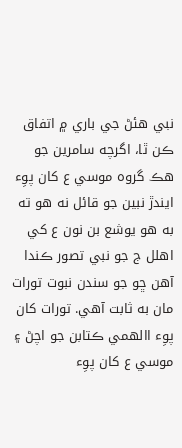نبي هئڻ جي باري ۾ اتفاق ڪن ٿا، اگرچه سامرين جو هڪ گروه موسي ع کان پوِء ايندڙ نبين جو قائل نه هو ته به هو يوشع بن نون ع کي اهلل ج جو نبي تصور ڪندا آهن ڇو جو سندن نبوت تورات مان به ثابت آهي. تورات کان پوِء االهمي ڪتابن جو اچڻ ۽ موسي ع کان پوِء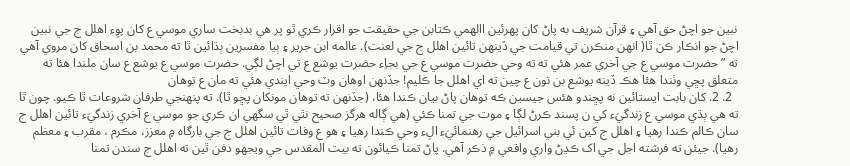نبين جو اچڻ حق آهي ۽ قرآن شريف به پاڻ کان پهرئين االهمي ڪتابن جي حقيقت جو اقرار ڪري ٿو پر هي بدبخت ساري موسي ع کان پوِء اهلل ج جي نبين اچڻ جو انڪار ڪن ٿا( انهن منڪرن تي قيامت جي ڏينهن تائين اهلل ج جي لعنت). عالمه ابن جرير ۽ ٻيا مفسرين ٻڌائين ٿا ته محمد بن اسحاق کان مروي آهي ته ” حضرت موسي ع جي آخري عمر هئي ته ته وحي حضرت موسي ع جي بجاِء حضرت يوشع ع تي اچڻ لڳي. حضرت موسي ع يوشع ع سان ملندا هئا ته متعلق پڇي وٺندا هئا هڪ ڏينه يوشع بن نون ع چين ته اي اهلل جا ڪليم! جڏنهن اوهان وٽ وحي ايندي هئي ته مان ع توهان
  2. 2. کان بابت ايستائين نه پڇندو هئس جيسين ڪه توهان پاڻ بيان ڪندا هئا، (جڏنهن ته توهان مونکان پڇو ٿا). ته پنهنجي طرفان شروعات ٿا ڪيو. چون ٿا ته هي ٻڌي موسي ع زندگيَء کي ن پسند ڪرڻ لڳا ۽ موت جي تمنا ڪئي (هي ڳاله هرگز صحيح نٿي ٿي سگهي ان ڪري جو موسي ع آخري زندگيَء تائين اهلل ج سان ڪالم ڪندا رهيا ۽ اهلل ج کين ئي بني اسرائيل جي رهنمائيَء الِء وحي ڪندا رهيا ۽ هو ع وفات تائين اهلل ج جي بارگاه ۾ معزز، مڪرم ، مقرب ۽ معظم رهيا). جيئن ته فرشته اجل جي اک ڪڍڻ واري واقعي ۾ ذڪر آهي. پاڻ تمنا ڪيائون ته بيت المقدس جي ويجهو دفن ٿين ته اهلل ج سندن تمنا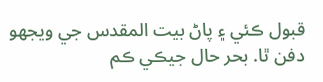قبول ڪئي ۽ پاڻ بيت المقدس جي ويجهو دفن ٿا. بحر حال جيڪي ڪم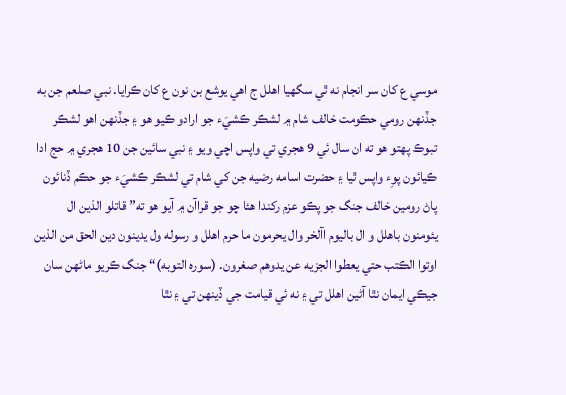موسي ع کان سر انجام نه ٿي سگهيا اهلل ج اهي يوشع بن نون ع کان ڪرايا. نبي صلعم جن به جڏنهن رومي حڪومت خالف شام ۾ لشڪر ڪشيَء جو ارادو ڪيو هو ۽ جڏنهن اهو لشڪر تبوڪ پهتو هو ته ان سال ئي 9 هجري تي واپس اچي ويو ۽ نبي سائين جن 10 هجري ۾ حج ادا ڪيائون پوِء واپس ٿيا ۽ حضرت اسامه رضيه جن کي شام تي لشڪر ڪشيَء جو حڪم ڏنائون پاڻ رومين خالف جنگ جو پڪو عزم رکندا هئا چو جو قراآن ۾ آيو هو ته” قاتلو الذين ال يئومنون باهلل و ال باليوم اآلخر وال يحرمون ما حرم اهلل و رسوله ول يدينون دين الحق من الذين اوتوا الڪتب حتي يعطوا الجزيه عن يدوهم صغرون. (سوره التوبه)“ جنگ ڪريو ماڻهن سان جيڪي ايمان نٿا آڻين اهلل تي ۽ نه ئي قيامت جي ڏينهن تي ۽ نٿا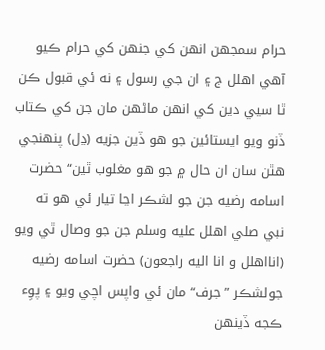حرام سمجهن انهن کي جنهن کي حرام ڪيو آهي اهلل ج ۽ ان جي رسول ۽ نه ئي قبول ڪن ٿا سيي دين کي انهن ماڻهن مان جن کي ڪتاب ڏنو ويو ايستائين جو هو ڏين جزيه (ڍل) پنهنجي هٿن سان ان حال ۾ جو هو مغلوب ٿين“ حضرت اسامه رضيه جن جو لشڪر اڃا تيار ئي هو ته نبي صلي اهلل عليه وسلم جن جو وصال ٿي ويو (انااهلل و انا اليه راجعون) حضرت اسامه رضيه جولشڪر ”جرف“ مان ئي واپس اچي ويو ۽ پوِء ڪجه ڏينهن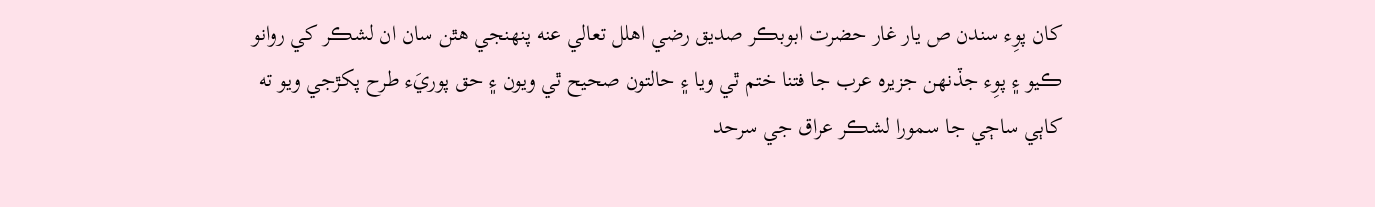کان پوِء سندن ص يار غار حضرت ابوبڪر صديق رضي اهلل تعالي عنه پنهنجي هٿن سان ان لشڪر کي روانو ڪيو ۽ پوِء جڏنهن جزيره عرب جا فتنا ختم ٿي ويا ۽ حالتون صحيح ٿي ويون ۽ حق پوريَء طرح پکڙجي ويو ته کاٻي ساڄي جا سمورا لشڪر عراق جي سرحد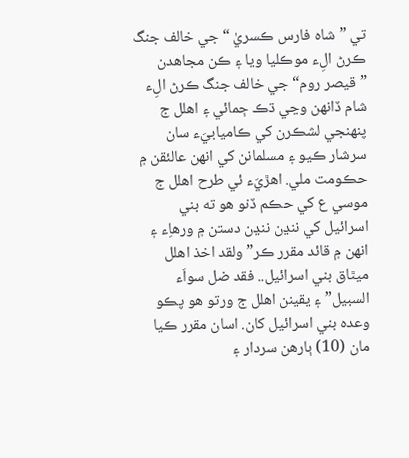تي ”شاه فارس ڪسريٰ “ جي خالف جنگ ڪرڻ الِء موڪليا ويا ۽ ڪن مجاهدن ”قيصر روم“ جي خالف جنگ ڪرڻ الِء شام ڏانهن وڃي ڌڪ ڄمائي ۽ اهلل ج پنهنجي لشڪرن کي ڪاميابيَء سان سرشار ڪيو ۽ مسلمانن کي انهن عالئقن ۾ حڪومت ملي. اهڙيَء ئي طرح اهلل ج موسي ع کي حڪم ڏنو هو ته بني اسرائيل کي ننڍن ننڍن دستن ۾ ورهاِء ۽ انهن ۾ قائد مقرر ڪر” ولقد اخذ اهلل ميٿاق بني اسرائيل.. فقد ضل سواَء السبيل” ۽ يقينن اهلل ج ورتو هو پڪو وعده بني اسرائيل کان. اسان مقرر ڪيا مان (10) ٻارهن سردار ۽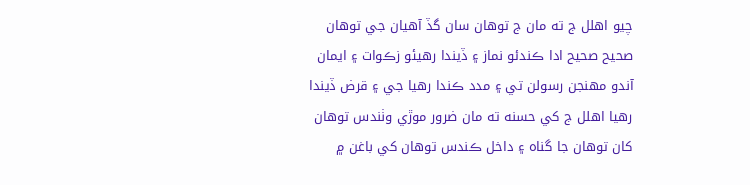چيو اهلل ج ته مان ج توهان سان گڏ آهيان جي توهان صحيح صحيح ادا ڪندئو نماز ۽ ڏيندا رهيئو زڪوات ۽ ايمان آندو مهنجن رسولن تي ۽ مدد ڪندا رهيا جي ۽ قرض ڏيندا رهيا اهلل ج کي حسنه ته مان ضرور موڙي وٺندس توهان کان توهان جا گناه ۽ داخل ڪندس توهان کي باغن ۾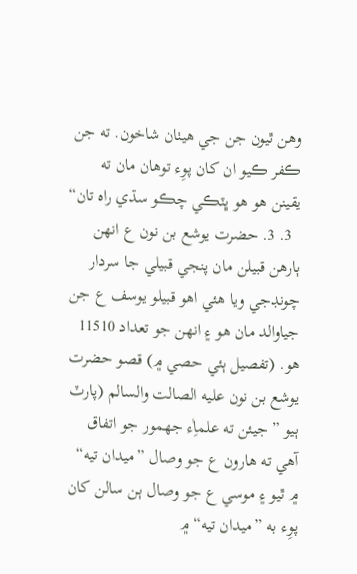وهن ٿيون جن جي هيٺان شاخون. ته جن ڪفر ڪيو ان کان پوِء توهان مان ته يقينن هو هو ڀٽڪي چڪو سڌي راه تان“
  3. 3. حضرت يوشع بن نون ع انهن ٻارهن قبيلن مان پنجي قبيلي جا سردار چونڊجي ويا هئي اهو قبيلو يوسف ع جن جياوالد مان هو ۽ انهن جو تعداد 11510 هو. (تفصيل ٻئي حصي ۾) قصو حضرت يوشع بن نون عليه الصالت والسالم (پارٽ ٻيو ” جيئن ته علماِٰء جهمور جو اتفاق آهي ته هارون ع جو وصال ”ميدان تيه“ ۾ ٿيو ۽ موسي ع جو وصال ٻن سالن کان پوِء به ”ميدان تيه“ ۾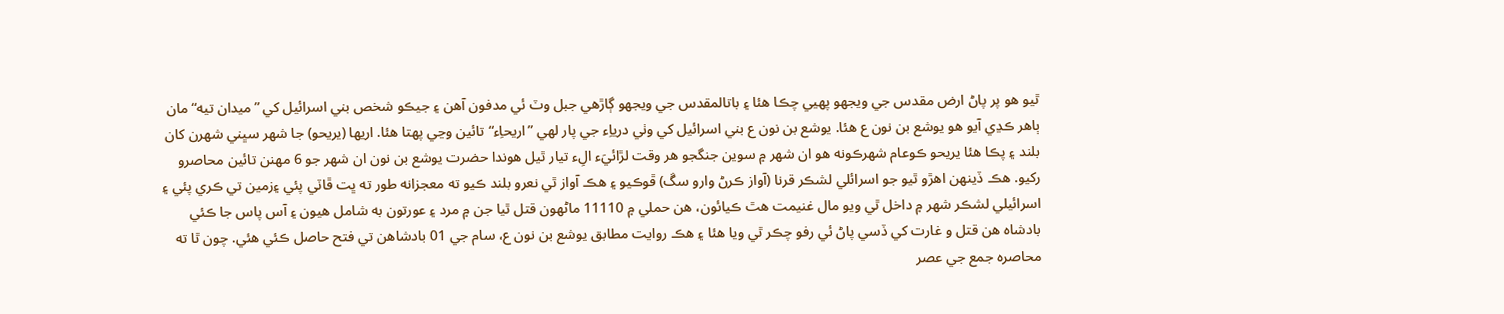ٿيو هو پر پاڻ ارض مقدس جي ويجهو پهيي چڪا هئا ۽ باتالمقدس جي ويجهو ڳاڙهي جبل وٽ ئي مدفون آهن ۽ جيڪو شخص بني اسرائيل کي ”ميدان تيه“ مان ٻاهر ڪڍي آيو هو يوشع بن نون ع هئا. يوشع بن نون ع بني اسرائيل کي وٺي درياِء جي پار لهي ”اريحاِء“ تائين وڃي پهتا هئا. اريها (يريحو) جا شهر سڀني شهرن کان بلند ۽ پڪا هئا يريحو ڪوعام شهرڪونه هو ان شهر ۾ سوين جنگجو هر وقت لڙائيَء الِء تيار ٿيل هوندا حضرت يوشع بن نون ان شهر جو 6 مهنن تائين محاصرو رکيو. هڪ ڏينهن اهڙو ٿيو جو اسرائلي لشڪر قرنا (آواز ڪرڻ وارو سڱ) ڦوڪيو ۽ هڪ آواز ٿي نعرو بلند ڪيو ته معجزانه طور ته ڀت ڦاٽي پئي ۽زمين تي ڪري پئي ۽ اسرائيلي لشڪر شهر ۾ داخل ٿي ويو مال غنيمت هٿ ڪيائون، هن حملي ۾ 11110 ماڻهون قتل ٿيا جن ۾ مرد ۽ عورتون به شامل هيون ۽ آس پاس جا ڪئي بادشاه هن قتل و غارت کي ڏسي پاڻ ئي رفو چڪر ٿي ويا هئا ۽ هڪ روايت مطابق يوشع بن نون ع، سام جي 01 بادشاهن تي فتح حاصل ڪئي هئي. چون ٿا ته محاصره جمع جي عصر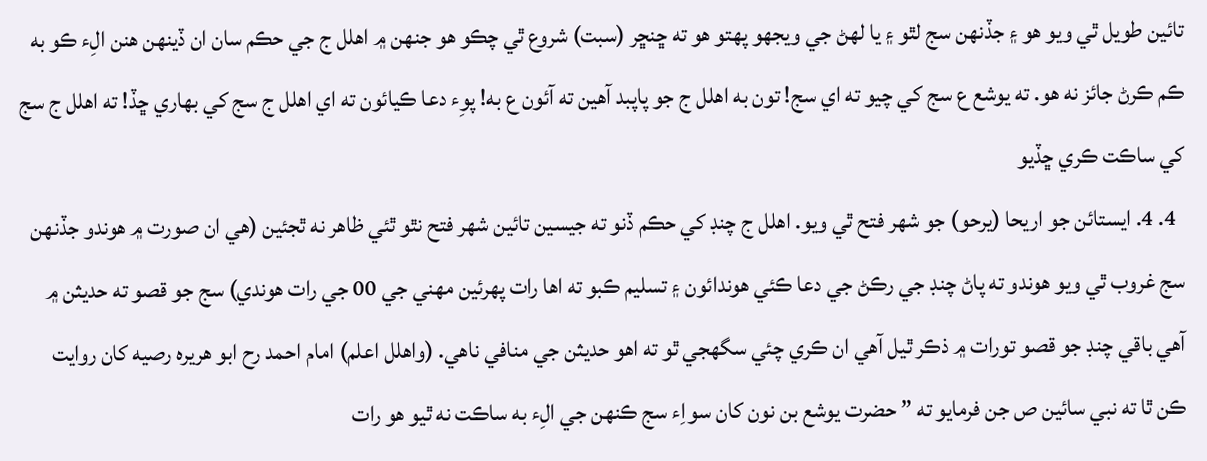تائين طويل ٿي ويو هو ۽ جڏنهن سج لٿو ۽ يا لهڻ جي ويجهو پهتو هو ته ڇنڇر (سبت) شروع ٿي چڪو هو جنهن ۾ اهلل ج جي حڪم سان ان ڏينهن هنن الِء ڪو به ڪم ڪرڻ جائز نه هو. ته يوشع ع سج کي چيو ته اي سج! تون به اهلل ج جو پاپبد آهين ته آئون ع به! پوِء دعا ڪيائون ته اي اهلل ج سج کي بهاري ڇڏ! ته اهلل ج سج کي ساڪت ڪري ڇڏيو
  4. 4. ايستائن جو اريحا (يرحو) جو شهر فتح ٿي ويو. اهلل ج چنڊ کي حڪم ڏنو ته جيسين تائين شهر فتح نٿو ٿئي ظاهر نه ٿجئين (هي ان صورت ۾ هوندو جڏنهن سج غروب ٿي ويو هوندو ته پاڻ چنڊ جي رڪڻ جي دعا ڪئي هوندائون ۽ تسليم ڪبو ته اها رات پهرئين مهني جي 00 جي رات هوندي) سج جو قصو ته حديثن ۾ آهي باقي چنڊ جو قصو تورات ۾ ذڪر ٿيل آهي ان ڪري چئي سگهجي ٿو ته اهو حديثن جي منافي ناهي. (واهلل اعلم) امام احمد رح ابو هريره رصيه کان روايت ڪن ٿا ته نبي سائين ص جن فرمايو ته ” حضرت يوشع بن نون کان سواِء سج ڪنهن جي الِء به ساڪت نه ٿيو هو رات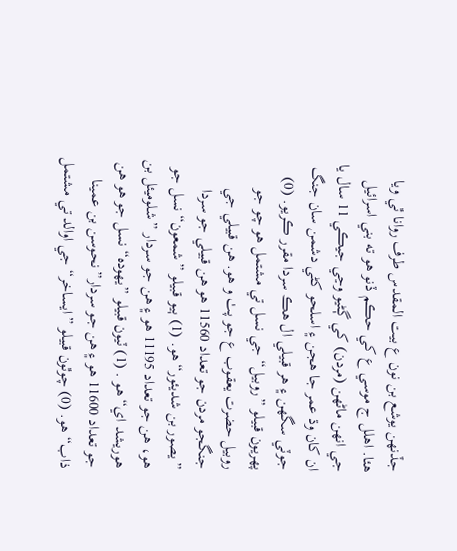جڏنهن يوشع بن نون ع بيت المقدس طرف روانا ٿي ويا هئا. اهلل ج موسي ع کي حڪم ڏنو هو ته بني اسرائيل جي انهن ماڻهن (مردن) کي ڳڻيو وڃي جيڪي 11 سال يا ان کان وڌ عمر جا هجن ۽ اسلحو کڻي دشمن سان جنگ جوٽي سگهن ۽ هر قبيلي ال هڪ سردا مقرر ڪريو. (0) پهريون قبيلو ”روبيل“ جي نسل تي مشتمل هو چو جو روبيل حضرت يعقوب ع جو پٺ و هو. هن قبيلي جي جنگجو مردن جو تعداد 11560 هو هن قبيلي جو سردا ”يصور بن شديئور“ هو. (1) ٻيو قبيلو ”شمعون“ نسل جو هو، هن جو تعداد 11195 هو ۽ هن جو سردار ”شلوميئل بن هوريشد اي“ هو . (1) ٽيون قبيلو ”يهوده“ نسل جو هو هن جو تعداد 11600 هو ۽ هن جو سردار” نحوسن بن عمينا ذاب“ هو. (0) چوٿون قبيلو ”ايساخر“ جي اوالد تي مشتمل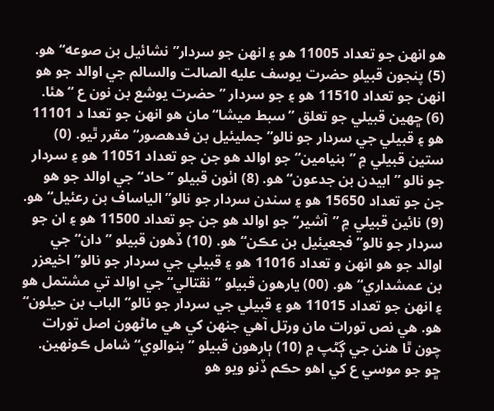هو انهن جو تعداد 11005 هو ۽ انهن جو سردار” نشائيل بن صوعه“ هو. (5) پنجون قبيلو حضرت يوسف عليه الصالت والسالم جي اوالد جو هو انهن جو تعداد 11510 هو ۽ جو سردار ”حضرت يوشع بن نون ع “ هئا. (6) ڇهين قبيلي جو تعلق ”سبط ميشا“ مان هو انهن جو تعدا د 11101 هو ۽ قبيلي جي سردار جو نالو”جمليئيل بن فدهصور“ مقرر ٿيو. (0) ستين قبيلي ۾ ”بنيامين“ جو اوالد هو جن جو تعداد 11051 هو ۽ سردار جو نالو ”ابيدن بن جدعون“ هو. (8) اٺون قبيلو ”حاد“ جي اوالد جو هو جن جو تعداد 15650 هو ۽ سندن سردار جو نالو”الياساف بن رعئيل“ هو. (9) نائين قبيلي ۾ ”آشير“ جو اوالد هو جن جو تعداد 11500 هو ۽ ان جو سردار جو نالو”فجعيئيل بن عڪن“ هو. (10) ڏهون قبيلو ”دان“ جي اوالد جو هو انهن و تعداد 11016 هو ۽ قبيلي جي سردار جو نالو” اخيعزر بن عمشداري“ هو. (00) يارهون قبيلو ”نقتالي“ جي اوالد تي مشتمل هو ۽ انهن جو تعداد 11015 هو ۽ قبيلي جي سردار جو نالو” الباب بن حيلون“ هو. هي نص تورات مان ورتل آهي جنهن کي هي ماڻهون اصل تورات چون ٿا هنن جي ڳڻپ ۾ (10) ٻارهون قبيلو ” بنوالوي“ شامل ڪونهين. ڇو جو موسي ع کي اهو حڪم ڏنو ويو هو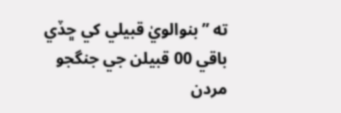ته ”بنوالويٰ قبيلي کي ڇڏي باقي 00 قبيلن جي جنگجو مردن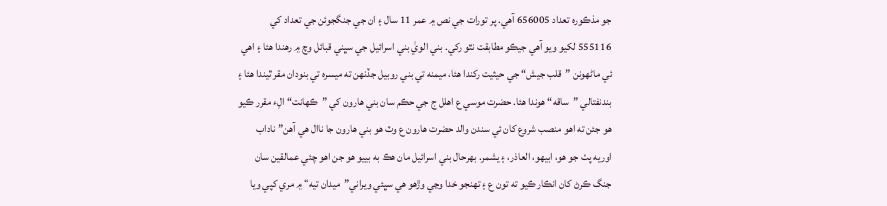جو مذڪوره تعداد 656005 آهي. پر تورات جي نص ۾ عمر 11 سال ۽ ان جي جنگجوئن جي تعداد کي 555116 لکيو ويو آهي جيڪو مطابقت نٿو رکي. بني الويٰ بني اسرائيل جي سڀني قبائل وچ ۾ رهندا هئا ۽ اهي ئي ماڻهونن ”قلب جيش“ جي حيثيت رکندا هئا، ميمنه تي بني روبيل جڏنهن ته ميسره تي بنودان مقر ٿيندا هئا ۽ بندنفتالي ”ساقه“ هوندا هئا. حضرت موسي ع اهلل ج جي حڪم سان بني هارون کي ”ڪهانت“ الِء مقرر ڪيو هو جئن ته اهو منصب شروع کان ئي سندن والد حضرت هارون ع وٽ هو بني هارون جا ناال هي آهن” ناداب اوريه پٺ جو هو، ابيهو، العاذر، ۽ يشمر. بهرحال بني اسرائيل مان هڪ به بييو هو جن اهو چئي عمالقين سان جنگ ڪرڻ کان انڪار ڪيو ته تون ع ۽ تهنجو خدا وڃي وڙهو هي سڀئي ويراني”ميدان تيه“ ۾ مري کپي ويا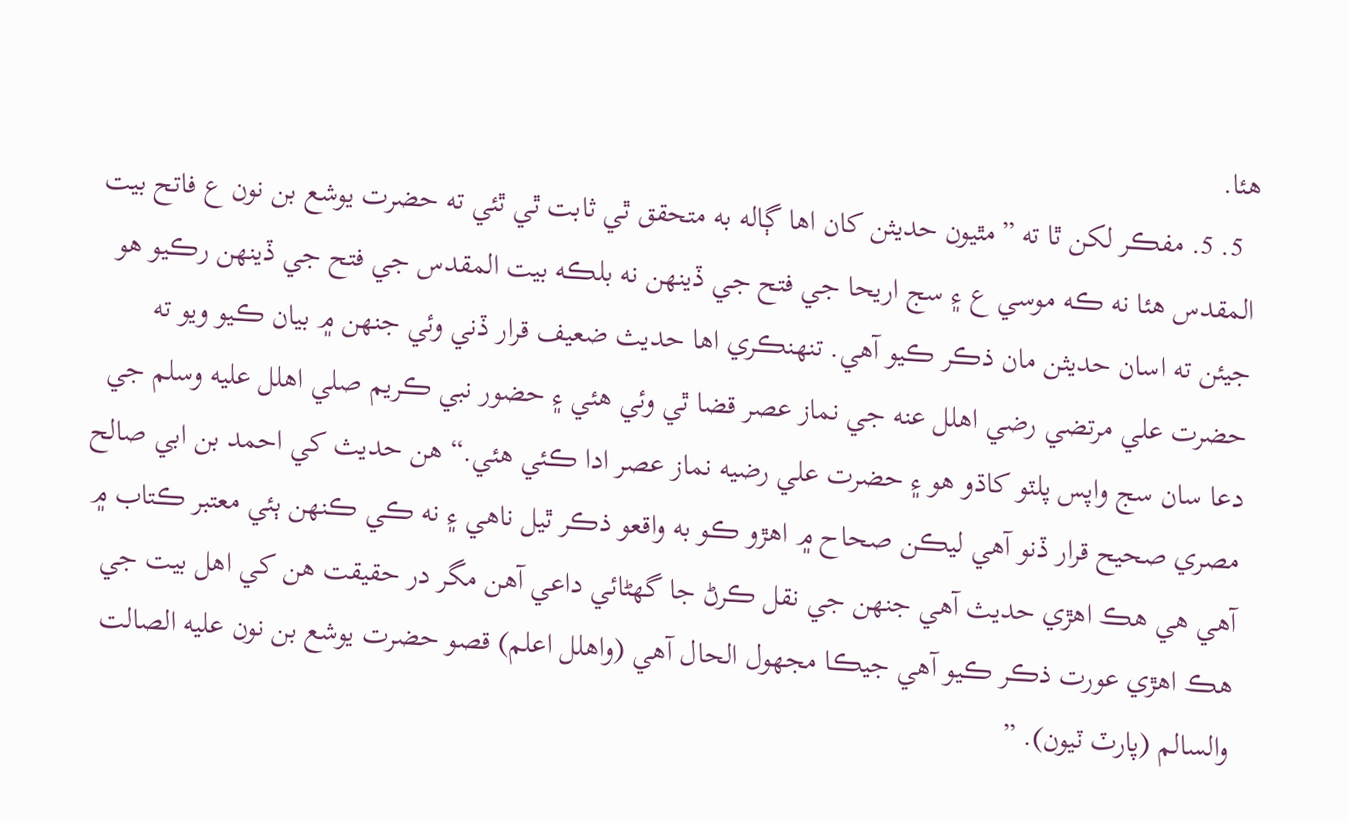هئا.
  5. 5. مفڪر لکن ٿا ته ”مٿيون حديثن کان اها ڳاله به متحقق ٿي ثابت ٿي ٿئي ته حضرت يوشع بن نون ع فاتح بيت المقدس هئا نه ڪه موسي ع ۽ سج اريحا جي فتح جي ڏينهن نه بلڪه بيت المقدس جي فتح جي ڏينهن رڪيو هو جيئن ته اسان حديثن مان ذڪر ڪيو آهي. تنهنڪري اها حديث ضعيف قرار ڏني وئي جنهن ۾ بيان ڪيو ويو ته حضرت علي مرتضي رضي اهلل عنه جي نماز عصر قضا ٿي وئي هئي ۽ حضور نبي ڪريم صلي اهلل عليه وسلم جي دعا سان سج واپس پلٽو کاڌو هو ۽ حضرت علي رضيه نماز عصر ادا ڪئي هئي.“ هن حديث کي احمد بن ابي صالح مصري صحيح قرار ڏنو آهي ليڪن صحاح ۾ اهڙو ڪو به واقعو ذڪر ٿيل ناهي ۽ نه ڪي ڪنهن ٻئي معتبر ڪتاب ۾ آهي هي هڪ اهڙي حديث آهي جنهن جي نقل ڪرڻ جا گهڻائي داعي آهن مگر در حقيقت هن کي اهل بيت جي هڪ اهڙي عورت ذڪر ڪيو آهي جيڪا مجهول الحال آهي (واهلل اعلم) قصو حضرت يوشع بن نون عليه الصالت والسالم (پارٽ ٽيون). ”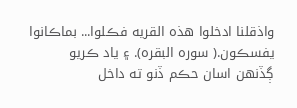واذقلنا ادخلوا هذه القريه فڪلوا... بماڪانوا يفسڪون.( سوره البقره). ۽ ياد ڪريو ڳڏنهن اسان حڪم ڏنو ته داخل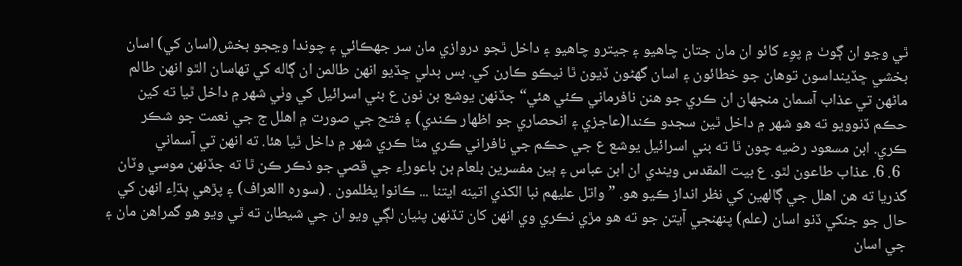ٿي وڃو ان ڳوٺ ۾ پوِء کائو ان مان جتان چاهيو ۽ جيترو چاهيو ۽ داخل ٿجو دروازي مان سر جهڪائي ۽ چوندا وڃجو بخش(اسان کي) اسان بخشي ڇڏينداسون توهان جو خطائون ۽ اسان گهڻون ڏيون ٿا نيڪو ڪارن کي. بس بدلي ڇڏيو انهن طالمن ان ڳاله کي تهاسان الٿو انهن طالم ماڻهن تي عذاب آسمان منجهان ان ڪري جو هنن نافرماني ڪئي هئي“ جڏنهن يوشع بن نون ع بني اسرائيل کي وٺي شهر ۾ داخل ٿيا ته کين حڪم ڏنوويو ته هو شهر ۾ داخل ٿين سجدو ڪندا(عاجزي ۽ انحصاري جو اظهار ڪندي) ۽ فتح جي صورت ۾ اهلل ج جي نعمت جو شڪر ڪري. ابن مسعود رضيه چون ٿا ته بني اسرائيل يوشع ع جي حڪم جي نافراني ڪري مٿا ڪري شهر ۾ داخل ٿيا هئا. ته انهن تي آسماني
  6. 6. عذاب طاعون لٿو. ع بيت المقدس ويندي ان ابن عباس ۽ ٻين مفسرين بلعام بن باعوراِء جي قصي جو ذڪر ڪن ٿا ته جڏنهن موسي وٽان گذريا ته هن اهلل جي ڳالهين کي نظر انداز ڪيو هو. ”واتل عليهم نبا الکذي اتينه ايتنا ... ڪانوا يظلمون . (سوره االعراف) ۽ پڙهي ٻڌاِء انهن کي حال جو جنکي ڏنو اسان (علم) پنهنجي آيتن جو ته هو مڙي نڪري وي انهن کان تڏنهن پٺيان لڳي ويو ان جي شيطان ته ٿي ويو هو گمراهن مان ۽ جي اسان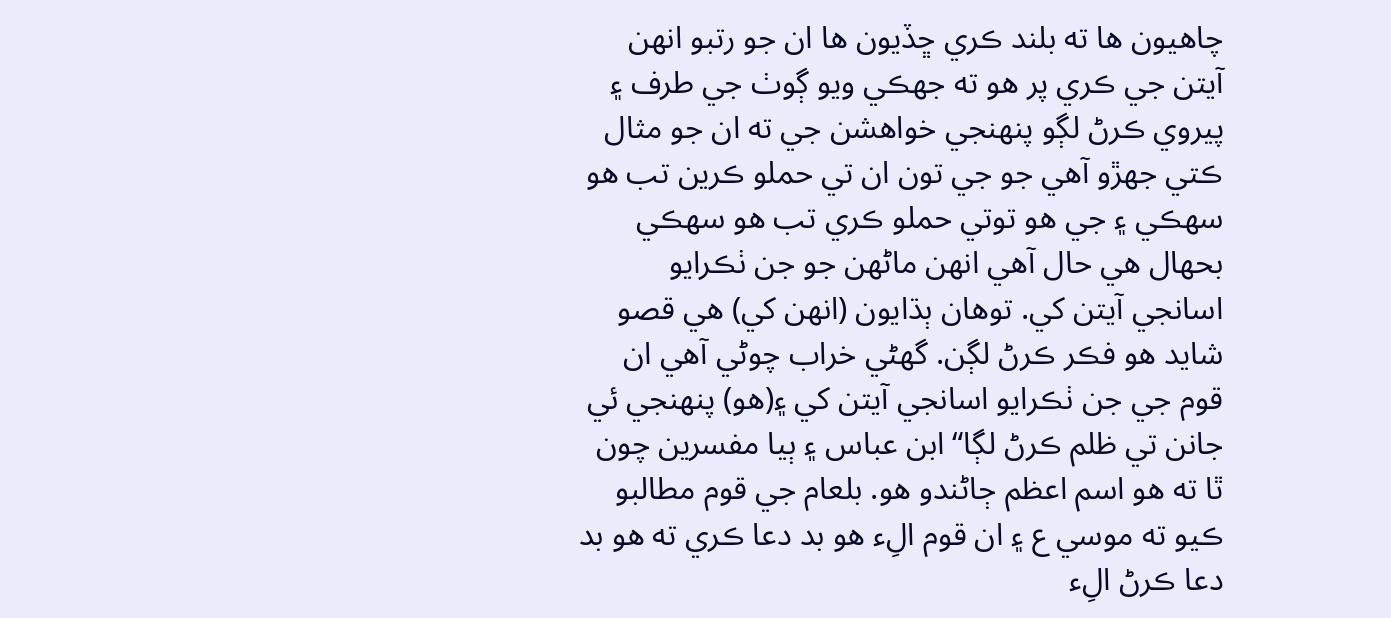چاهيون ها ته بلند ڪري ڇڏيون ها ان جو رتبو انهن آيتن جي ڪري پر هو ته جهڪي ويو ڳوٺ جي طرف ۽ پيروي ڪرڻ لڳو پنهنجي خواهشن جي ته ان جو مثال ڪتي جهڙو آهي جو جي تون ان تي حملو ڪرين تب هو سهڪي ۽ جي هو توتي حملو ڪري تب هو سهڪي بحهال هي حال آهي انهن ماڻهن جو جن ٺڪرايو اسانجي آيتن کي. توهان ٻڌايون (انهن کي) هي قصو شايد هو فڪر ڪرڻ لڳن. گهڻي خراب چوڻي آهي ان قوم جي جن ٺڪرايو اسانجي آيتن کي ۽(هو) پنهنجي ئي جانن تي ظلم ڪرڻ لڳا“ ابن عباس ۽ ٻيا مفسرين چون ٿا ته هو اسم اعظم ڄاڻندو هو. بلعام جي قوم مطالبو ڪيو ته موسي ع ۽ ان قوم الِء هو بد دعا ڪري ته هو بد دعا ڪرڻ الِء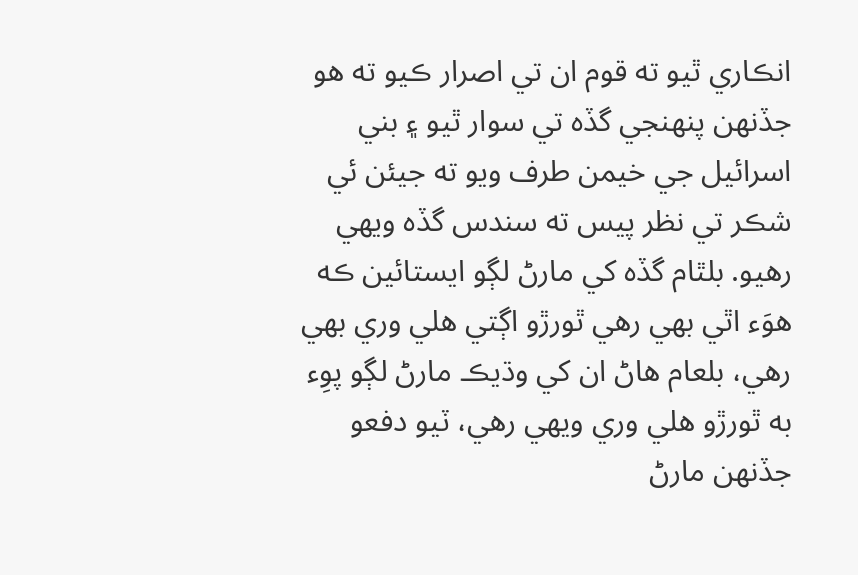انڪاري ٿيو ته قوم ان تي اصرار ڪيو ته هو جڏنهن پنهنجي گڏه تي سوار ٿيو ۽ بني اسرائيل جي خيمن طرف ويو ته جيئن ئي شڪر تي نظر پيس ته سندس گڏه ويهي رهيو. بلٿام گڏه کي مارڻ لڳو ايستائين ڪه هوَء اٿي بهي رهي ٿورڙو اڳتي هلي وري بهي رهي، بلعام هاڻ ان کي وڌيڪ مارڻ لڳو پوِء به ٿورڙو هلي وري ويهي رهي، ٽيو دفعو جڏنهن مارڻ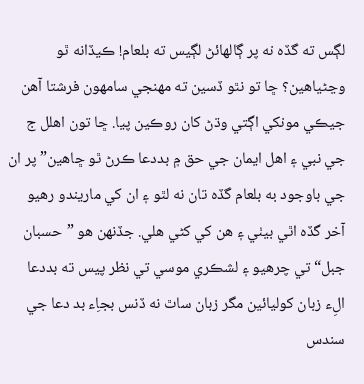لڳس ته گڏه نه پر ڳالهائڻ لڳيس ته بلعام! ڪيڏانه ٿو وڃڻياهين؟ ڇا تو نٿو ڏسين ته مهنجي سامهون فرشتا آهن جيڪي مونکي اڳتي وڌڻ کان روڪين پيا. ڇا تون اهلل ج جي نبي ۽ اهل ايمان جي حق ۾ بددعا ڪرڻ ٿو ڇاهين” پر ان جي باوجود به بلعام گڏه تان نه لٿو ۽ ان کي ماريندو رهيو آخر گڏه اٿي بيٺي ۽ هن کي کڻي هلي. جڏنهن هو ”حسبان جبل“ تي چرهيو ۽ لشڪري موسي تي نظر پيس ته بددعا الِء زبان کوليائين مگر زبان ساٿ نه ڏنس بجاِء بد دعا جي سندس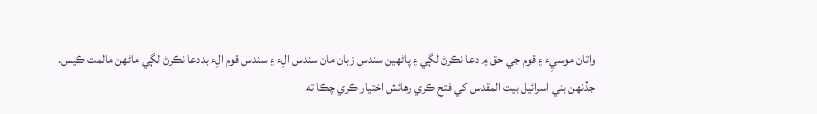واتان موسيِء ۽ قوم جي حق ۾ دعا نڪرڻ لڳي ۽ پاڻهين سندس زبان مان سندس الِء ۽ سندس قوم الِء بددعا نڪرڻ لڳي ماڻهن مالمت ڪيس. جڏنهن بني اسرائيل بيت المقدس کي فتح ڪري رهائش اختيار ڪري چڪا ته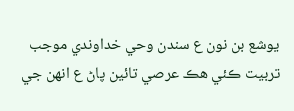يوشع بن نون ع سندن وحي خداوندي موجب تربيت ڪئي هڪ عرصي تائين پاڻ ع انهن جي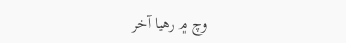وچ ۾ رهيا آخر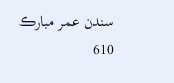سندن عمر مبارڪ 610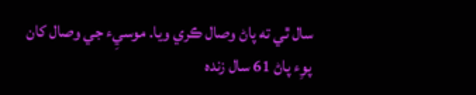سال ٿي ته پاڻ وصال ڪري ويا. موسيِء جي وصال کان پوِء پاڻ 61 سال زنده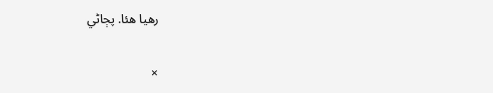رهيا هئا. پڄاڻي

×